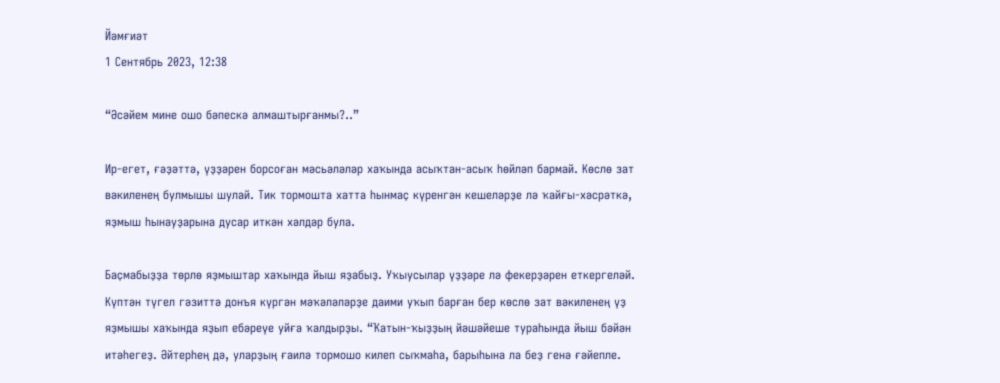Йәмғиәт
1 Сентябрь 2023, 12:38

“Әсәйем мине ошо бәпескә алмаштырғанмы?..”

Ир-егет, ғәҙәттә, үҙҙәрен борсоған мәсьәләләр хаҡында асыҡтан-асыҡ һөйләп бармай. Көслө зат вәкиленең булмышы шулай. Тик тормошта хатта һынмаҫ күренгән кешеләрҙе лә ҡайғы-хәсрәткә, яҙмыш һынауҙарына дусар иткән хәлдәр була.

Баҫмабыҙҙа төрлө яҙмыштар хаҡында йыш яҙабыҙ. Уҡыусылар үҙҙәре лә фекерҙәрен еткергеләй. Күптән түгел гәзиттә донъя күргән мәҡәләләрҙе даими уҡып барған бер көслө зат вәкиленең үҙ яҙмышы хаҡында яҙып ебәреүе уйға ҡалдырҙы. “Ҡатын-ҡыҙҙың йәшәйеше тураһында йыш бәйән итәһегеҙ. Әйтерһең дә, уларҙың ғаилә тормошо килеп сыҡмаһа, барыһына ла беҙ генә ғәйепле.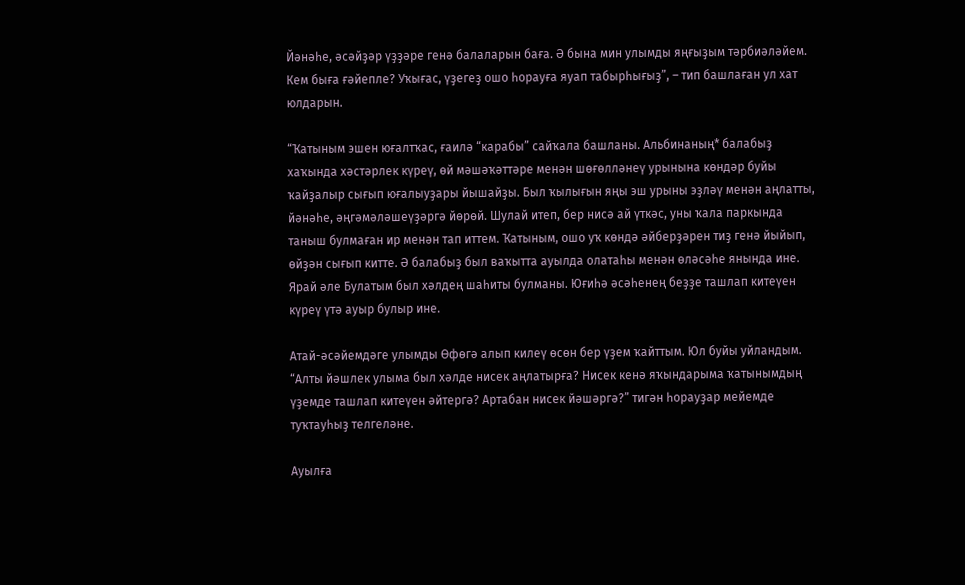Йәнәһе, әсәйҙәр үҙҙәре генә балаларын баға. Ә бына мин улымды яңғыҙым тәрбиәләйем. Кем быға ғәйепле? Уҡығас, үҙегеҙ ошо һорауға яуап табырһығыҙ”, – тип башлаған ул хат юлдарын.

“Ҡатыным эшен юғалтҡас, ғаилә “карабы” сайҡала башланы. Альбинаның* балабыҙ хаҡында хәстәрлек күреү, өй мәшәҡәттәре менән шөғөлләнеү урынына көндәр буйы ҡайҙалыр сығып юғалыуҙары йышайҙы. Был ҡылығын яңы эш урыны эҙләү менән аңлатты, йәнәһе, әңгәмәләшеүҙәргә йөрөй. Шулай итеп, бер нисә ай үткәс, уны ҡала паркында таныш булмаған ир менән тап иттем. Ҡатыным, ошо уҡ көндә әйберҙәрен тиҙ генә йыйып, өйҙән сығып китте. Ә балабыҙ был ваҡытта ауылда олатаһы менән өләсәһе янында ине. Ярай әле Булатым был хәлдең шаһиты булманы. Юғиһә әсәһенең беҙҙе ташлап китеүен күреү үтә ауыр булыр ине.

Атай-әсәйемдәге улымды Өфөгә алып килеү өсөн бер үҙем ҡайттым. Юл буйы уйландым. “Алты йәшлек улыма был хәлде нисек аңлатырға? Нисек кенә яҡындарыма ҡатынымдың үҙемде ташлап китеүен әйтергә? Артабан нисек йәшәргә?” тигән һорауҙар мейемде туҡтауһыҙ телгеләне.

Ауылға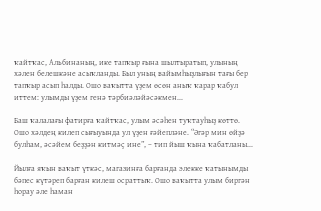ҡайтҡас, Альбинаның, ике тапҡыр ғына шылтыратып, улының хәлен белешкәне асыҡланды. Был уның вайымһыҙлығын тағы бер тапҡыр асып һалды. Ошо ваҡытта үҙем өсөн аныҡ ҡарар ҡабул иттем: улымды үҙем генә тәрбиәләйәсәкмен...

Баш ҡалалағы фатирға ҡайтҡас, улым әсәһен туҡтауһыҙ көттө. Ошо хәлдең килеп сығыуында ул үҙен ғәйепләне. “Әгәр мин өйҙә булһам, әсәйем беҙҙән китмәҫ ине”, – тип йыш ҡына ҡабатланы...

Йылға яҡын ваҡыт үткәс, магазинға барғанда элекке ҡатынымды бәпес күтәреп барған килеш осраттыҡ. Ошо ваҡытта улым биргән һорау әле һаман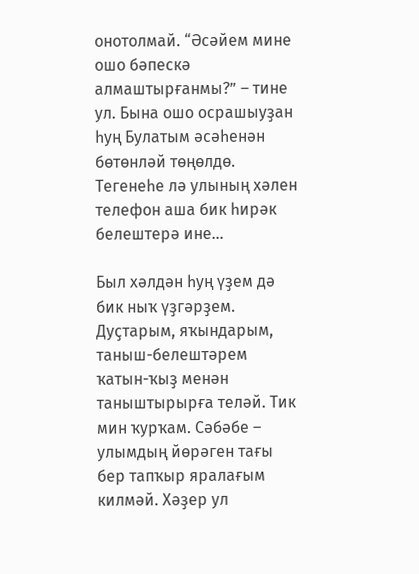онотолмай. “Әсәйем мине ошо бәпескә алмаштырғанмы?” – тине ул. Бына ошо осрашыуҙан һуң Булатым әсәһенән бөтөнләй төңөлдө. Тегенеһе лә улының хәлен телефон аша бик һирәк белештерә ине...

Был хәлдән һуң үҙем дә бик ныҡ үҙгәрҙем. Дуҫтарым, яҡындарым, таныш-белештәрем ҡатын-ҡыҙ менән таныштырырға теләй. Тик мин ҡурҡам. Сәбәбе – улымдың йөрәген тағы бер тапҡыр яралағым килмәй. Хәҙер ул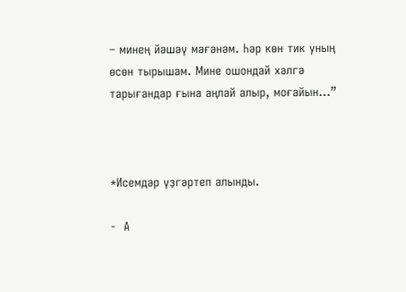– минең йәшәү мәғәнәм. Һәр көн тик уның өсөн тырышам. Мине ошондай хәлгә тарығандар ғына аңлай алыр, моғайын...”



*Исемдәр үҙгәртеп алынды.

-  А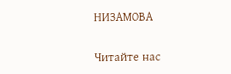НИЗАМОВА

Читайте нас